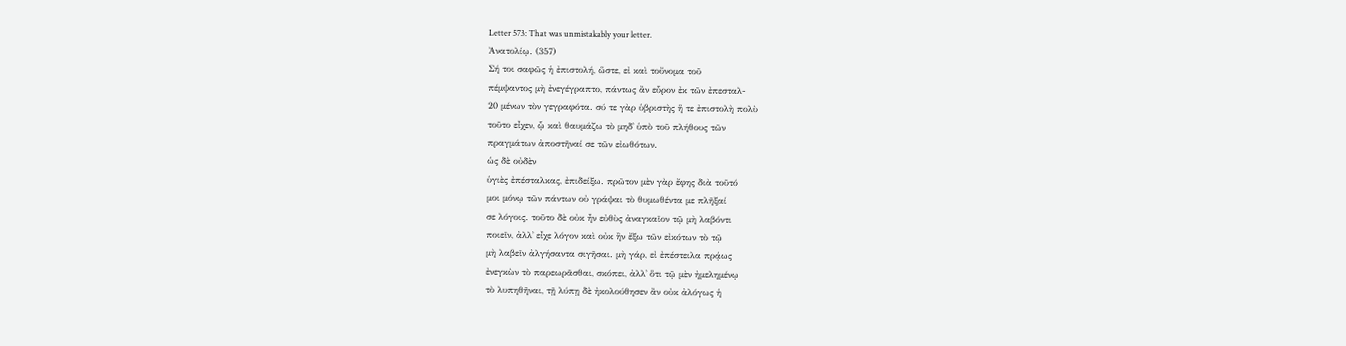Letter 573: That was unmistakably your letter.
Ἀνατολίῳ. (357)
Σή τοι σαφῶς ἡ ἐπιστολή, ὥστε, εἰ καὶ τοὔνομα τοῦ
πέμψαντος μὴ ἐνεγέγραπτο, πάντως ἂν εὗρον ἐκ τῶν ἐπεσταλ-
20 μένων τὸν γεγραφότα. σύ τε γὰρ ὑβριστὴς ἥ τε ἐπιστολὴ πολὺ
τοῦτο εἶχεν, ᾧ καὶ θαυμάζω τὸ μηδ᾿ ὑπὸ τοῦ πλήθους τῶν
πραγμάτων ἀποστῆναί σε τῶν εἰωθότων.
ὡς δὲ οὐδὲν
ὑγιὲς ἐπέσταλκας, ἐπιδείξω. πρῶτον μὲν γὰρ ἔφης διὰ τοῦτό
μοι μόνῳ τῶν πάντων οὐ γράψαι τὸ θυμωθέντα με πλῆξαί
σε λόγοις. τοῦτο δὲ οὐκ ἦν εὐθὺς ἀναγκαῖον τῷ μὴ λαβόντι
ποιεῖν, ἀλλ᾿ εἶχε λόγον καὶ οὐκ ἢν ἔξω τῶν εἰκότων τὸ τῷ
μὴ λαβεῖν ἀλγήσαντα σιγῆσαι. μὴ γάρ, εἰ ἐπέστειλα πρᾴως
ἐνεγκὼν τὸ παρεωρᾶσθαι, σκόπει, ἀλλ᾿ ὅτι τῷ μὲν ἠμελημένῳ
τὸ λυπηθῆναι, τῇ λύπῃ δὲ ἠκολούθησεν ἂν οὐκ ἀλόγως ἡ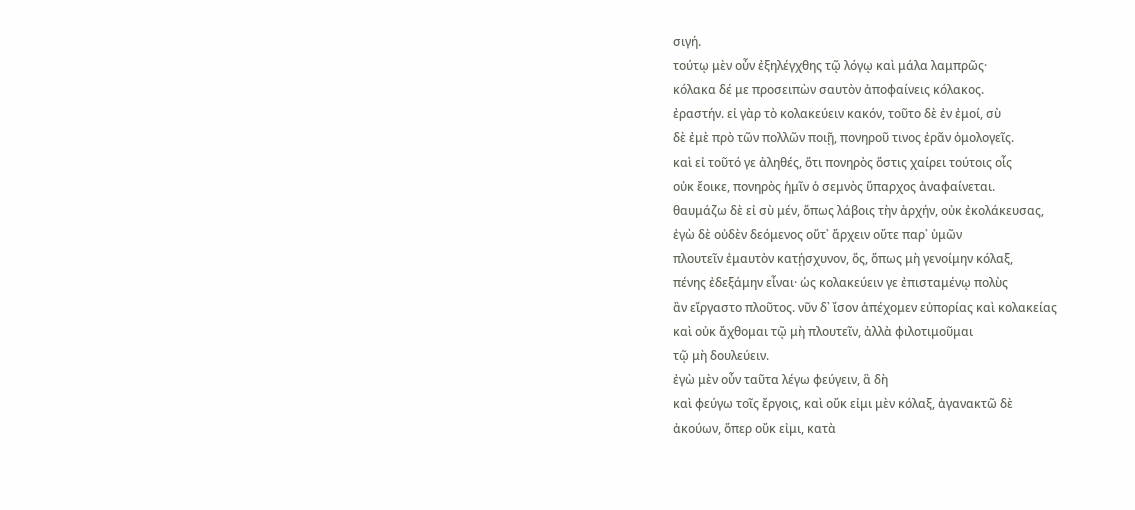σιγή.
τούτῳ μὲν οὖν ἐξηλέγχθης τῷ λόγῳ καὶ μάλα λαμπρῶς·
κόλακα δέ με προσειπὼν σαυτὸν ἀποφαίνεις κόλακος.
ἐραστήν. εἰ γὰρ τὸ κολακεύειν κακόν, τοῦτο δὲ ἐν ἐμοί, σὺ
δὲ ἐμὲ πρὸ τῶν πολλῶν ποιῇ, πονηροῦ τινος ἐρᾶν ὁμολογεῖς.
καὶ εἰ τοῦτό γε ἀληθές, ὅτι πονηρὸς ὅστις χαίρει τούτοις οἷς
οὐκ ἔοικε, πονηρὸς ἡμῖν ὁ σεμνὸς ὕπαρχος ἀναφαίνεται.
θαυμάζω δὲ εἰ σὺ μέν, ὅπως λάβοις τὴν ἀρχήν, οὐκ ἐκολάκευσας,
ἐγὼ δὲ οὐδὲν δεόμενος οὔτ᾿ ἄρχειν οὔτε παρ᾿ ὑμῶν
πλουτεῖν ἐμαυτὸν κατῄσχυνον, ὅς, ὅπως μὴ γενοίμην κόλαξ,
πένης ἐδεξάμην εἶναι· ὡς κολακεύειν γε ἐπισταμένῳ πολὺς
ἂν εἴργαστο πλοῦτος. νῦν δ᾿ ἴσον ἀπέχομεν εὐπορίας καὶ κολακείας
καὶ οὐκ ἄχθομαι τῷ μὴ πλουτεῖν, ἀλλὰ φιλοτιμοῦμαι
τῷ μὴ δουλεύειν.
ἐγὼ μὲν οὖν ταῦτα λέγω φεύγειν, ἃ δὴ
καὶ φεύγω τοῖς ἔργοις, καὶ οὔκ εἰμι μὲν κόλαξ, ἀγανακτῶ δὲ
ἀκούων, ὅπερ οὔκ εἰμι, κατὰ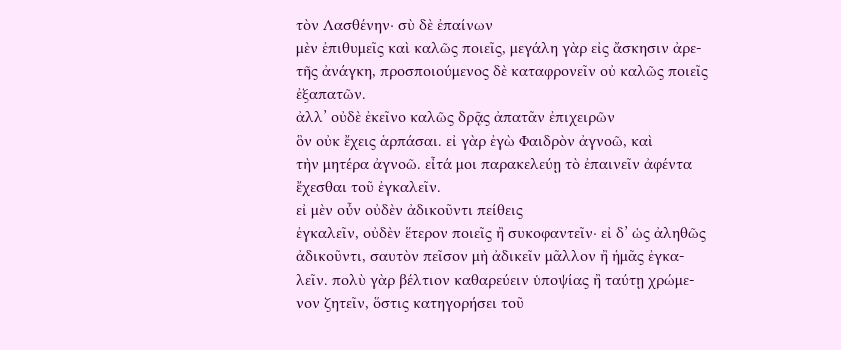τὸν Λασθένην· σὺ δὲ ἐπαίνων
μὲν ἐπιθυμεῖς καὶ καλῶς ποιεῖς, μεγάλη γὰρ εἰς ἄσκησιν ἀρε-
τῆς ἀνάγκη, προσποιούμενος δὲ καταφρονεῖν οὐ καλῶς ποιεῖς
ἐξαπατῶν.
ἀλλ’ οὐδὲ ἐκεῖνο καλῶς δρᾷς ἀπατᾶν ἐπιχειρῶν
ὃν οὐκ ἔχεις ἁρπάσαι. εἰ γὰρ ἐγὼ Φαιδρὸν ἀγνοῶ, καὶ
τὴν μητέρα ἀγνοῶ. εἶτά μοι παρακελεύῃ τὸ ἐπαινεῖν ἀφέντα
ἔχεσθαι τοῦ ἐγκαλεῖν.
εἰ μὲν οὖν οὐδὲν ἀδικοῦντι πείθεις
ἐγκαλεῖν, οὐδὲν ἕτερον ποιεῖς ἢ συκοφαντεῖν· εἰ δ’ ὡς ἀληθῶς
ἀδικοῦντι, σαυτὸν πεῖσον μὴ ἀδικεῖν μᾶλλον ἢ ἡμᾶς ἐγκα-
λεῖν. πολὺ γὰρ βέλτιον καθαρεύειν ὑποψίας ἢ ταύτῃ χρώμε-
νον ζητεῖν, ὅστις κατηγορήσει τοῦ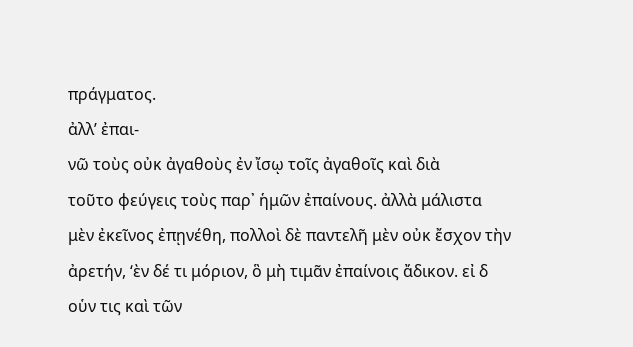πράγματος.
ἀλλ’ ἐπαι-
νῶ τοὺς οὐκ ἀγαθοὺς ἐν ἴσῳ τοῖς ἀγαθοῖς καὶ διὰ
τοῦτο φεύγεις τοὺς παρ᾿ ἡμῶν ἐπαίνους. ἀλλὰ μάλιστα
μὲν ἐκεῖνος ἐπῃνέθη, πολλοὶ δὲ παντελῆ μὲν οὐκ ἔσχον τὴν
ἀρετήν, ‘ὲν δέ τι μόριον, ὃ μὴ τιμᾶν ἐπαίνοις ἄδικον. εἰ δ
οὑν τις καὶ τῶν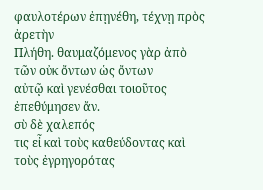φαυλοτέρων ἐπῃνέθη, τέχνῃ πρὸς ἀρετὴν
Πλήθη. θαυμαζόμενος γὰρ ἀπὸ τῶν οὐκ ὄντων ὡς ὄντων
αὐτῷ καὶ γενέσθαι τοιοῦτος ἐπεθύμησεν ἄν.
σὺ δὲ χαλεπός
τις εἶ καὶ τοὺς καθεύδοντας καὶ τοὺς ἐγρηγορότας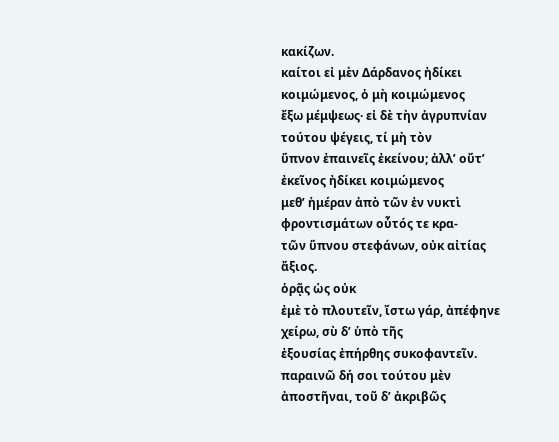κακίζων.
καίτοι εἰ μὲν Δάρδανος ἠδίκει κοιμώμενος, ὁ μὴ κοιμώμενος
ἔξω μέμψεως· εἰ δὲ τὴν ἀγρυπνίαν τούτου ψέγεις, τί μὴ τὸν
ὕπνον ἐπαινεῖς ἐκείνου; ἀλλ’ οὔτ’ ἐκεῖνος ἠδίκει κοιμώμενος
μεθ’ ἡμέραν ἀπὸ τῶν ἐν νυκτὶ φροντισμάτων οὗτός τε κρα-
τῶν ὕπνου στεφάνων, οὐκ αἰτίας ἄξιος.
ὁρᾷς ὡς οὐκ
ἐμὲ τὸ πλουτεῖν, ἴστω γάρ, ἀπέφηνε χείρω, σὺ δ’ ὑπὸ τῆς
ἐξουσίας ἐπήρθης συκοφαντεῖν. παραινῶ δή σοι τούτου μὲν
ἀποστῆναι, τοῦ δ’ ἀκριβῶς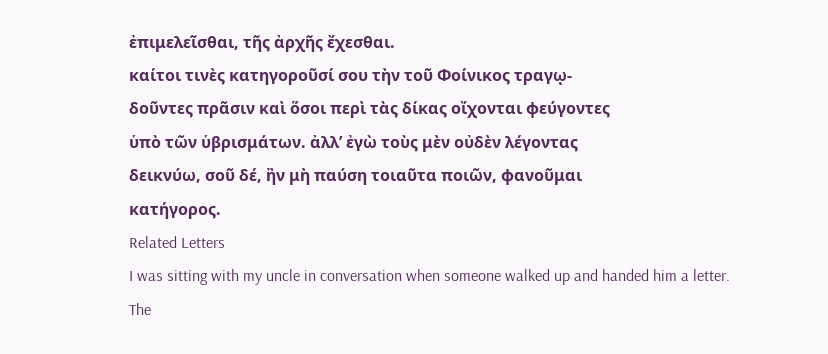ἐπιμελεῖσθαι, τῆς ἀρχῆς ἔχεσθαι.
καίτοι τινὲς κατηγοροῦσί σου τὴν τοῦ Φοίνικος τραγῳ-
δοῦντες πρᾶσιν καὶ ὅσοι περὶ τὰς δίκας οἴχονται φεύγοντες
ὑπὸ τῶν ὑβρισμάτων. ἀλλ’ ἐγὼ τοὺς μὲν οὐδὲν λέγοντας
δεικνύω, σοῦ δέ, ἢν μὴ παύση τοιαῦτα ποιῶν, φανοῦμαι
κατήγορος.
Related Letters
I was sitting with my uncle in conversation when someone walked up and handed him a letter.
The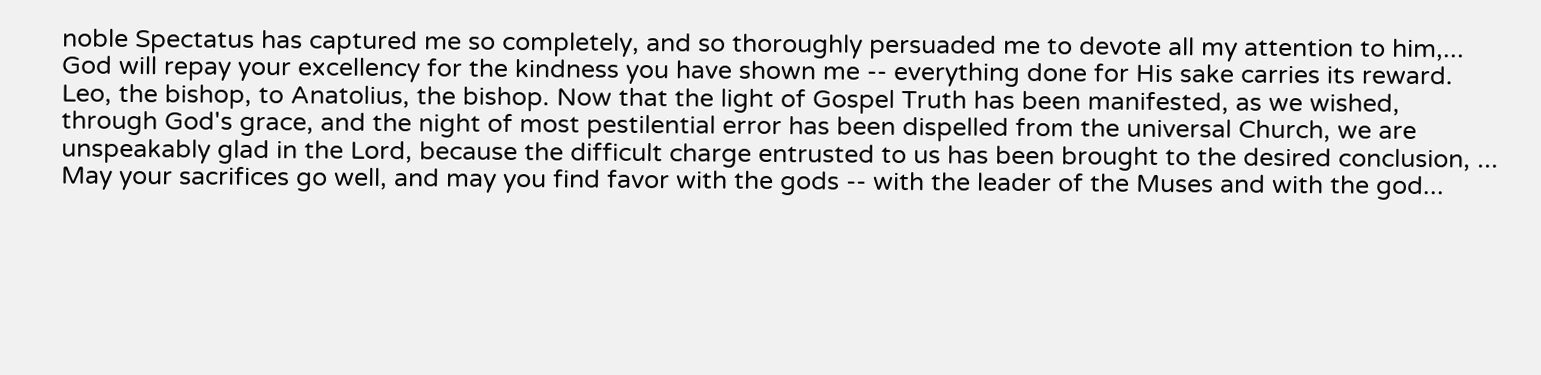noble Spectatus has captured me so completely, and so thoroughly persuaded me to devote all my attention to him,...
God will repay your excellency for the kindness you have shown me -- everything done for His sake carries its reward.
Leo, the bishop, to Anatolius, the bishop. Now that the light of Gospel Truth has been manifested, as we wished, through God's grace, and the night of most pestilential error has been dispelled from the universal Church, we are unspeakably glad in the Lord, because the difficult charge entrusted to us has been brought to the desired conclusion, ...
May your sacrifices go well, and may you find favor with the gods -- with the leader of the Muses and with the god...